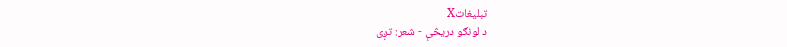تبليغاتX
د لونګو دريڅې - شعر: تږى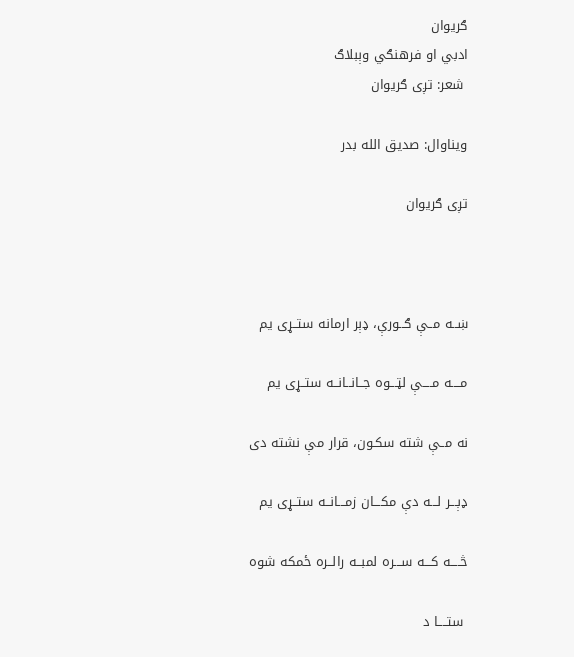ګريوان
ادبي او فرهنګي وېبلاګ
 شعر: تږى ګريوان

ويناوال: صديق الله بدر

تږى ګريوان



ښــه مــې ګــورې، ډېر ارمانه ستــړى يم

مــــه مــــې لټـــوه جــانــانــه ستــړى يم

نه مــې شته سكـون، قرار مې نشته دى

ډېـــر لـــه دې مكـــان زمـــانــه ستــړى يم

څــــه كـــه ســـره لمبــه رالــره ځمكه شوه

 ستــــا د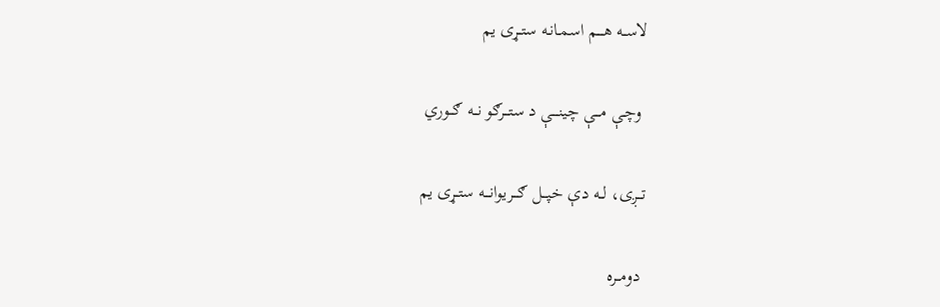لاســه هــــم اسمـانـه ستــړى يم

 وچـې مـــې چينــــې د ستـــرګو نــه ګــوري

تـــږى، لــه دې خپـــل ګـــريوانـــه ستــړى يم

 دومــره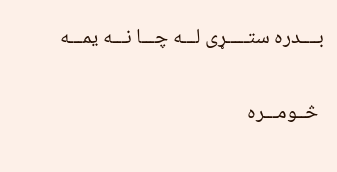بــــدره ستـــــړى لـــه چـــا نـــه يمـــه

 څــومـــره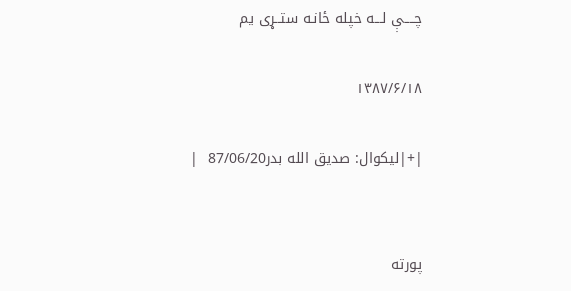چــــې لـــه خپله ځانـه ستــړى يم

۱۳۸۷/۶/۱۸

|+|ليكوال: صديق الله بدر87/06/20  |


پورته